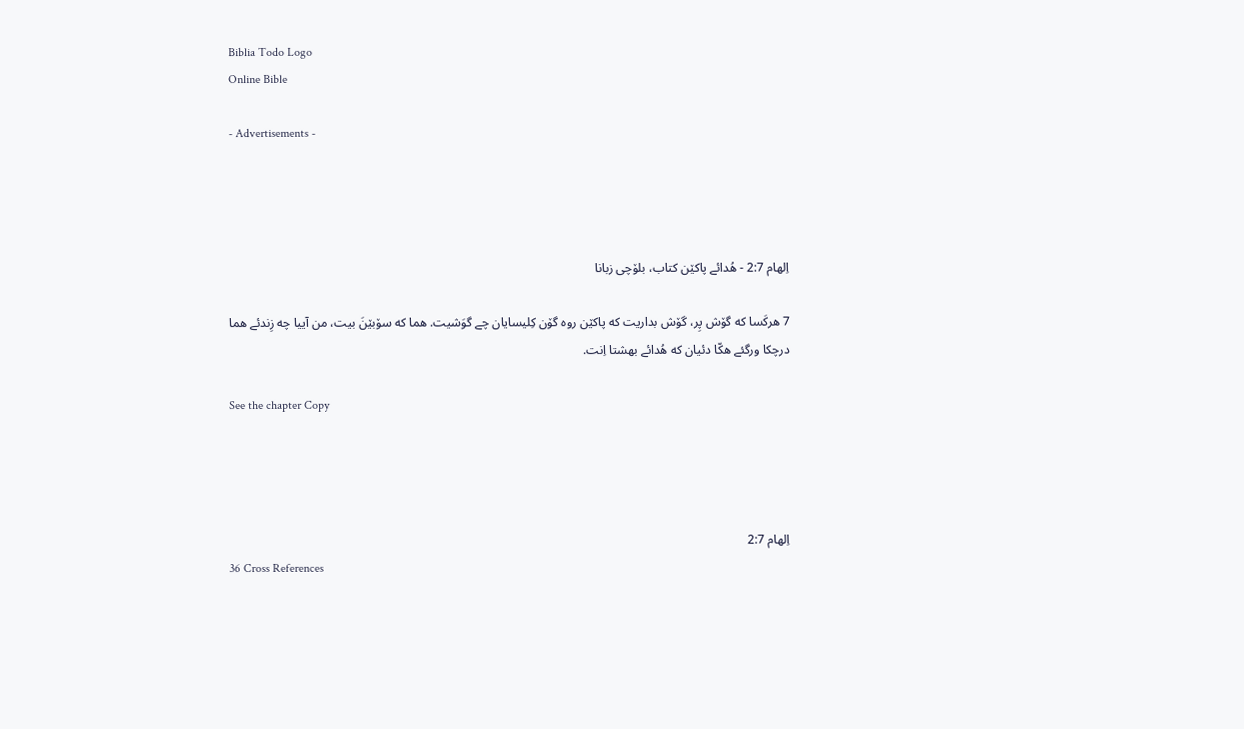Biblia Todo Logo
Online Bible

- Advertisements -




اِلهام 2:7 - هُدائے پاکێن کتاب، بلۆچی زبانا

7 هرکَسا که گۆش پِر، گۆش بداریت که پاکێن روه گۆن کِلیسایان چے گوَشیت. هما که سۆبێنَ بیت، من آییا چه زِندئے هما درچکا ورگئے هکّا دئیان که هُدائے بهشتا اِنت.

See the chapter Copy




اِلهام 2:7
36 Cross References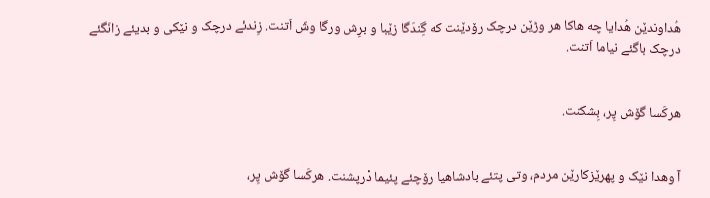هُداوندێن هُدایا چه هاکا هر وڑێن درچک رۆدێنت که گِندَگا زێبا و برِش ورگا وشّ اَتنت. زِندئے درچک و نێکی و بدیئے زانَگئے درچک باگئے نیاما اَتنت.


هرکَسا گۆش پِر، بِشکنت.


آ وهدا نێک و پهرێزکارێن مردم، وتی پتئے بادشاهیا رۆچئے پئیما دْرپشنت. هرکَسا گۆش پِر،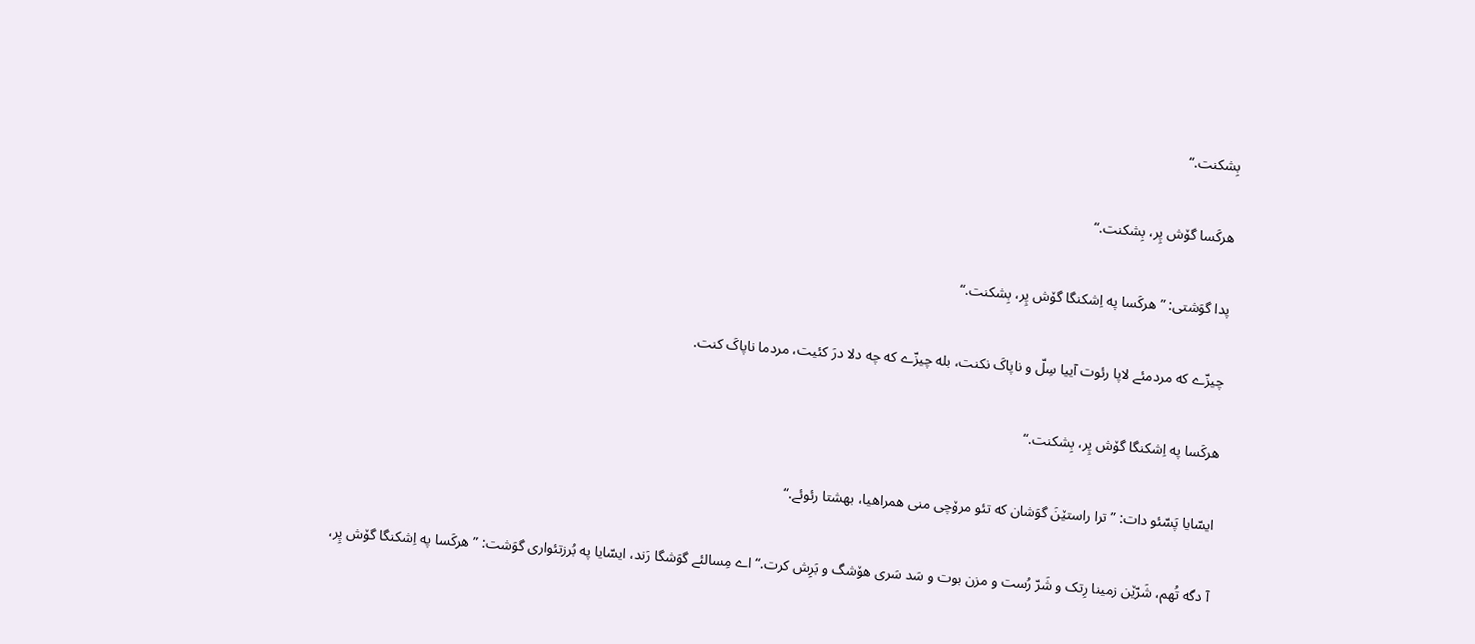بِشکنت.“


هرکَسا گۆش پِر، بِشکنت.“


پدا گوَشتی: ”هرکَسا په اِشکنگا گۆش پِر، بِشکنت.“


چیزّے که مردمئے لاپا رئوت آییا سِلّ و ناپاکَ نکنت، بله چیزّے که چه دلا درَ کئیت، مردما ناپاکَ کنت.


هرکَسا په اِشکنگا گۆش پِر، بِشکنت.“


ایسّایا پَسّئو دات: ”ترا راستێنَ گوَشان که تئو مرۆچی منی همراهیا، بهشتا رئوئے.“


آ دگه تُهم، شَرّێن زمینا رِتک و شَرّ رُست و مزن بوت و سَد سَری هۆشگ و بَرِش کرت.“ اے مِسالئے گوَشگا رَند، ایسّایا په بُرزتئواری گوَشت: ”هرکَسا په اِشکنگا گۆش پِر،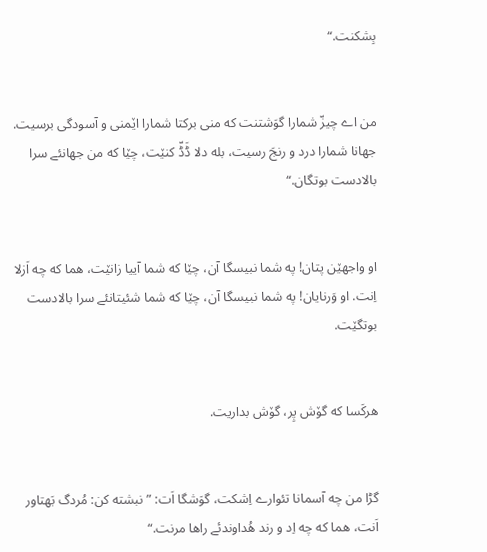بِشکنت.“


من اے چیزّ شمارا گوَشتنت که منی برکتا شمارا اێمنی و آسودگی برسیت. جهانا شمارا درد و رنجَ رسیت، بله دلا ڈَڈّ کنێت، چێا که من جهانئے سرا بالادست بوتگان.“


او واجهێن پتان! په شما نبیسگا آن، چێا که شما آییا زانێت، هما که چه اَزلا اِنت. او وَرنایان! په شما نبیسگا آن، چێا که شما شئیتانئے سرا بالادست بوتگێت.


هرکَسا که گۆش پِر، گۆش بداریت.


گڑا من چه آسمانا تئوارے اِشکت، گوَشگا اَت: ”نبشته کن: مُردگ بَهتاور اَنت، هما که چه اِد و رند هُداوندئے راها مرنت.“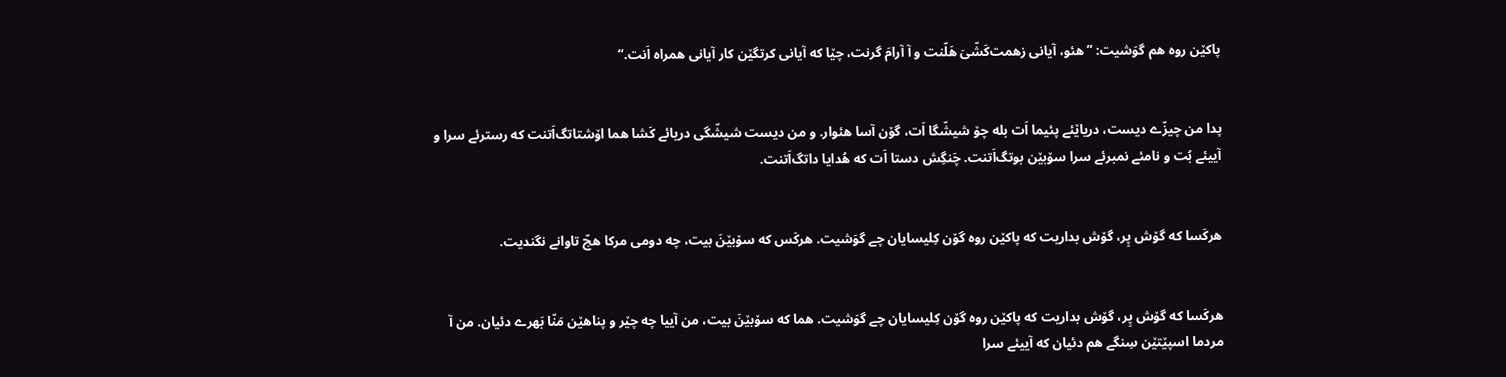پاکێن روه هم گوَشیت: ”هئو، آیانی زهمت‌کَشّیَ هَلّنت و آ آرامَ گرنت، چێا که آیانی کرتگێن کار آیانی همراه اَنت.“


پدا من چیزّے دیست، دریاێئے پئیما اَت بله چۆ شیشّگا اَت، گۆن آسا هئوار. و من دیست شیشّگی دریائے کَشا هما اۆشتاتگ‌اَتنت که رسترئے سرا و آییئے بُت و نامئے نمبرئے سرا سۆبێن بوتگ‌اَتنت. چَنگِش دستا اَت که هُدایا داتگ‌اَتنت.


هرکَسا که گۆش پِر، گۆش بداریت که پاکێن روه گۆن کِلیسایان چے گوَشیت. هرکَس که سۆبێنَ بیت، چه دومی مرکا هچّ تاوانے نگندیت.


هرکَسا که گۆش پِر، گۆش بداریت که پاکێن روه گۆن کِلیسایان چے گوَشیت. هما که سۆبێنَ بیت، من آییا چه چێر و پناهێن مَنّا بَهرے دئیان. من آ مردما اسپێتێن سِنگے هم دئیان که آییئے سرا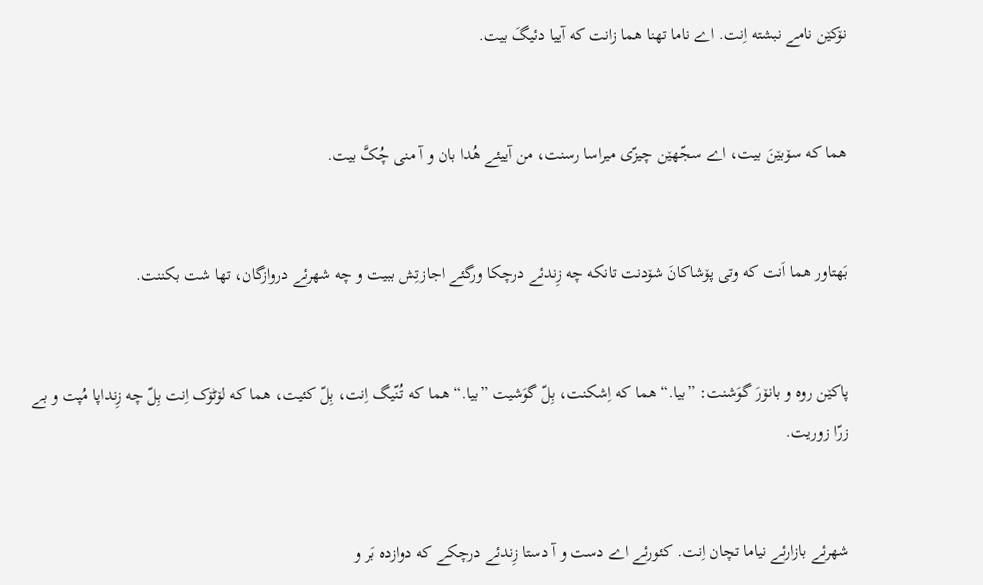نۆکێن نامے نبشته اِنت. اے ناما تهنا هما زانت که آییا دئیگَ بیت.


هما که سۆبێنَ بیت، اے سجّهێن چیزّی میراسا رسنت، من آییئے هُدا بان و آ منی چُکَّ بیت.


بَهتاور هما اَنت که وتی پۆشاکانَ شۆدنت تانکه چه زِندئے درچکا ورگئے اجازتِش ببیت و چه شهرئے دروازگان، تها شت بکننت.


پاکێن روه و بانۆرَ گوَشنت: ”بیا.“ هما که اِشکنت، بِلّ گوَشیت ”بیا.“ هما که تُنّیگ اِنت، بِلّ کئیت، هما که لۆٹۆک اِنت بِلّ چه زِنداپا مُپت و بے زرّا زوریت.


شهرئے بازارئے نیاما تچان اِنت. کئورئے اے دست و آ دستا زِندئے درچکے که دوازده بَر و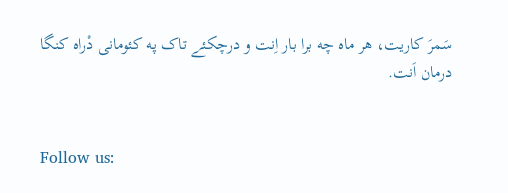سَمرَ کاریت، هر ماه چه برا بار اِنت و درچکئے تاک په کئومانی دْراه کنگا درمان اَنت.


Follow us: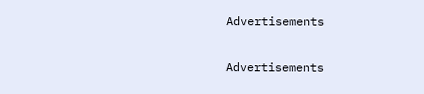Advertisements


Advertisements